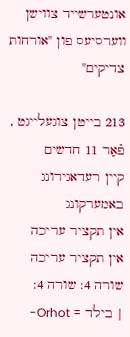אונטערשייד צווישן ווערסיעס פון "אורחות צדיקים"

213 בייטן צוגעלייגט ,  פֿאַר 11 חדשים
קיין רעדאגירונג באמערקונג
אין תקציר עריכה
אין תקציר עריכה
שורה 4: שורה 4:
| בילד = Orhot-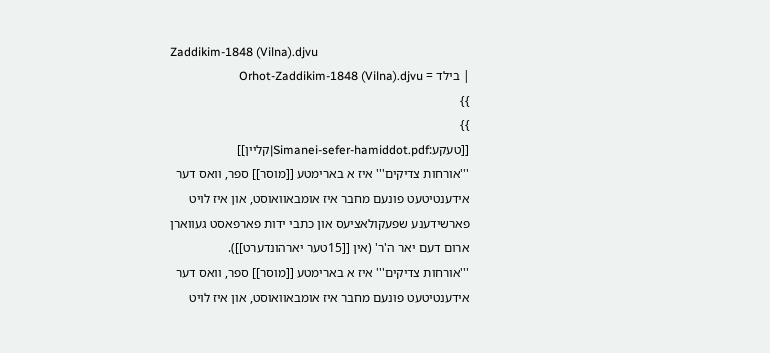Zaddikim-1848 (Vilna).djvu
| בילד = Orhot-Zaddikim-1848 (Vilna).djvu
}}
}}
[[טעקע:Simanei-sefer-hamiddot.pdf|קליין]]
'''אורחות צדיקים''' איז א בארימטע [[מוסר]] ספר, וואס דער אידענטיטעט פונעם מחבר איז אומבאוואוסט, און איז לויט פארשידענע שפעקולאציעס און כתבי ידות פארפאסט געווארן ארום דעם יאר ה'ר' (אין [[15טער יארהונדערט]]).
'''אורחות צדיקים''' איז א בארימטע [[מוסר]] ספר, וואס דער אידענטיטעט פונעם מחבר איז אומבאוואוסט, און איז לויט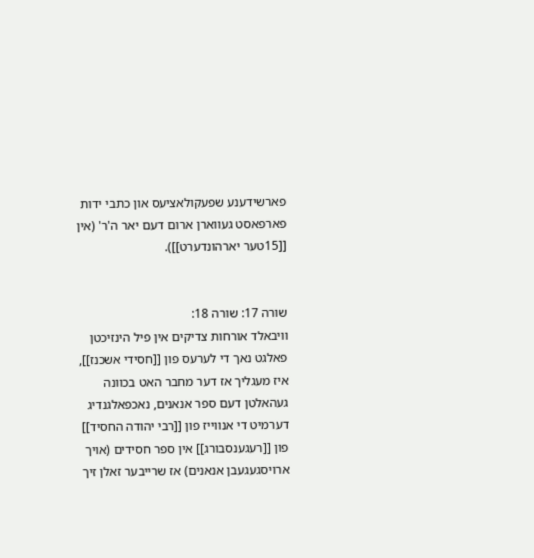פארשידענע שפעקולאציעס און כתבי ידות פארפאסט געווארן ארום דעם יאר ה'ר' (אין [[15טער יארהונדערט]]).


שורה 17: שורה 18:
וויבאלד אורחות צדיקים אין פיל הינזיכטן פאלגט נאך די לערעס פון [[חסידי אשכנז]], איז מעגליך אז דער מחבר האט בכוונה געהאלטן דעם ספר אנאנים, נאכפאלגנדיג דערמיט די אנווייז פון [[רבי יהודה החסיד]] פון [[רעגענסבורג]] אין ספר חסידים (אויך ארויסגעגעבן אנאנים) אז שרייבער זאלן זיך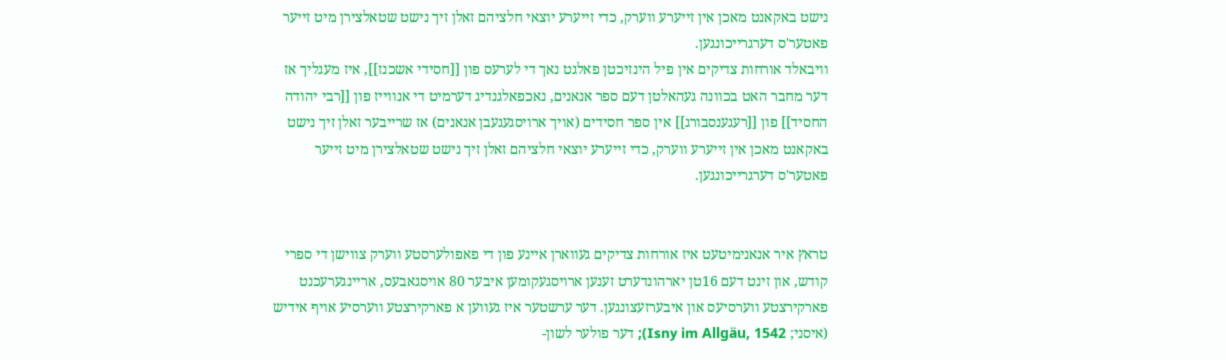נישט באקאנט מאכן אין זייערע ווערק, כדי זייערע יוצאי חלציהם זאלן זיך נישט שטאלצירן מיט זייער פאטער'ס דערגרייכונגען.
וויבאלד אורחות צדיקים אין פיל הינזיכטן פאלגט נאך די לערעס פון [[חסידי אשכנז]], איז מעגליך אז דער מחבר האט בכוונה געהאלטן דעם ספר אנאנים, נאכפאלגנדיג דערמיט די אנווייז פון [[רבי יהודה החסיד]] פון [[רעגענסבורג]] אין ספר חסידים (אויך ארויסגעגעבן אנאנים) אז שרייבער זאלן זיך נישט באקאנט מאכן אין זייערע ווערק, כדי זייערע יוצאי חלציהם זאלן זיך נישט שטאלצירן מיט זייער פאטער'ס דערגרייכונגען.


טראץ איר אנאנימיטעט איז אורחות צדיקים געווארן איינע פון די פאפולערסטע ווערק צווישן די ספרי קודש, און זינט דעם 16טן יארהונדערט זענען ארויסגעקומען איבער 80 אויסגאבעס, אריינגערעכנט פארקירצטע ווערסיעס און איבערזעצונגען. דער ערשטער איז געווען א פארקירצטע ווערסיע אויף אידיש (איסני; Isny im Allgäu, 1542); דער פולער לשון-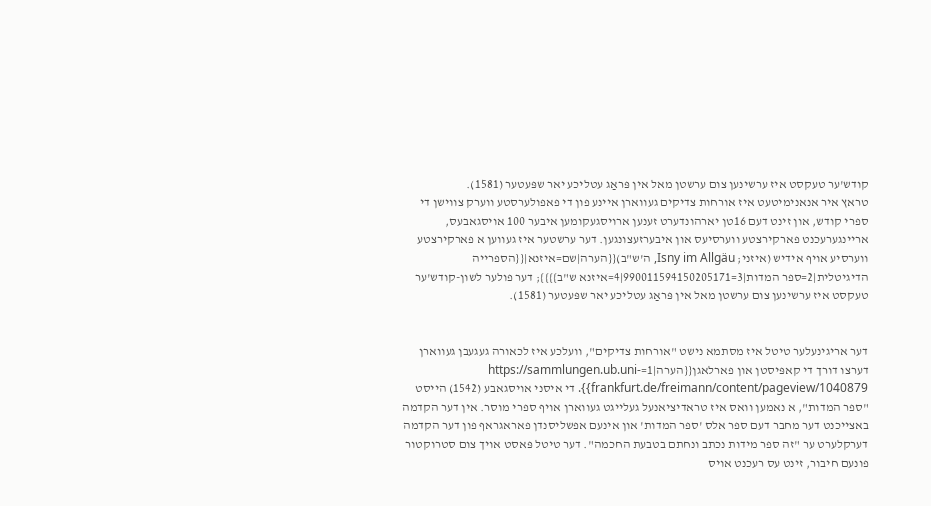קודש'ער טעקסט איז ערשינען צום ערשטן מאל אין פּראַג עטליכע יאר שפּעטער (1581).
טראץ איר אנאנימיטעט איז אורחות צדיקים געווארן איינע פון די פאפולערסטע ווערק צווישן די ספרי קודש, און זינט דעם 16טן יארהונדערט זענען ארויסגעקומען איבער 100 אויסגאבעס, אריינגערעכנט פארקירצטע ווערסיעס און איבערזעצונגען. דער ערשטער איז געווען א פארקירצטע ווערסיע אויף אידיש (איזני; Isny im Allgäu, ה'ש"ב){{הערה|שם=איזנא|{{הספרייה הדיגיטלית|2=ספר המדות|3=990011594150205171|4=איזנא ש"ב}}}}; דער פולער לשון-קודש'ער טעקסט איז ערשינען צום ערשטן מאל אין פּראַג עטליכע יאר שפּעטער (1581).


דער אריגינעלער טיטל איז מסתמא נישט "אורחות צדיקים", וועלכע איז לכאורה געגעבן געווארן דערצו דורך די קאפּיסטן און פארלאגן{{הערה|1=https://sammlungen.ub.uni-frankfurt.de/freimann/content/pageview/1040879}}. די איסני אויסגאבע (1542) הייסט "ספר המדות", א נאמען וואס איז טראדיציאנעל געלייגט געווארן אויף ספרי מוסר. אין דער הקדמה באצייכנט דער מחבר דעם ספר אלס 'ספר המדות' און אינעם אפשליסנדן פאראגראף פון דער הקדמה דערקלערט ער "זה ספר מידות נכתב ונחתם בטבעת החכמה". דער טיטל פּאסט אויך צום סטרוקטור פונעם חיבור, זינט עס רעכנט אויס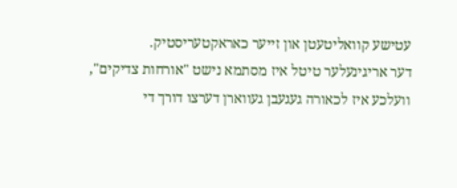עטישע קוואליטעטן און זייער כאראקטעריסטיק.
דער אריגינעלער טיטל איז מסתמא נישט "אורחות צדיקים", וועלכע איז לכאורה געגעבן געווארן דערצו דורך די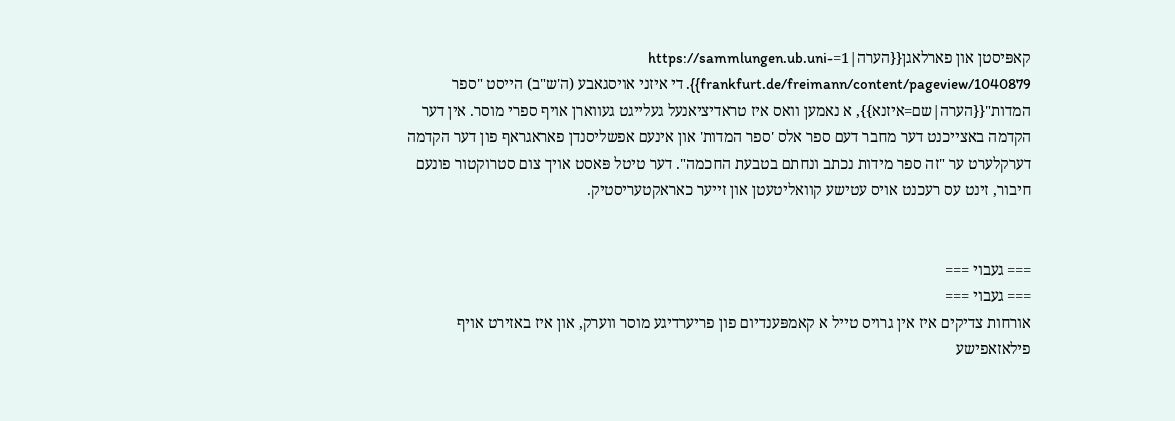קאפּיסטן און פארלאגן{{הערה|1=https://sammlungen.ub.uni-frankfurt.de/freimann/content/pageview/1040879}}. די איזני אויסגאבע (ה'ש"ב) הייסט "ספר המדות"{{הערה|שם=איזנא}}, א נאמען וואס איז טראדיציאנעל געלייגט געווארן אויף ספרי מוסר. אין דער הקדמה באצייכנט דער מחבר דעם ספר אלס 'ספר המדות' און אינעם אפשליסנדן פאראגראף פון דער הקדמה דערקלערט ער "זה ספר מידות נכתב ונחתם בטבעת החכמה". דער טיטל פּאסט אויך צום סטרוקטור פונעם חיבור, זינט עס רעכנט אויס עטישע קוואליטעטן און זייער כאראקטעריסטיק.


=== געבוי ===
=== געבוי ===
אורחות צדיקים איז אין גרויס טייל א קאמפּענדיום פון פריערדיגע מוסר ווערק, און איז באזירט אויף פילאזאפישע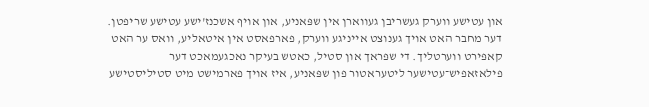און עטישע ווערק געשריבן געווארן אין שפּאניע, און אויף אשכנז'ישע עטישע שריפטן. דער מחבר האט אויך גענוצט אייניגע ווערק, פארפאסט אין איטאליע, וואס ער האט קאפּירט ווערטליך. די שפּראך און סטיל, כאטש בעיקר נאכגעמאכט דער פילאזאפיש־עטישער ליטעראטור פון שפּאניע, איז אויך פארמישט מיט סטיליסטישע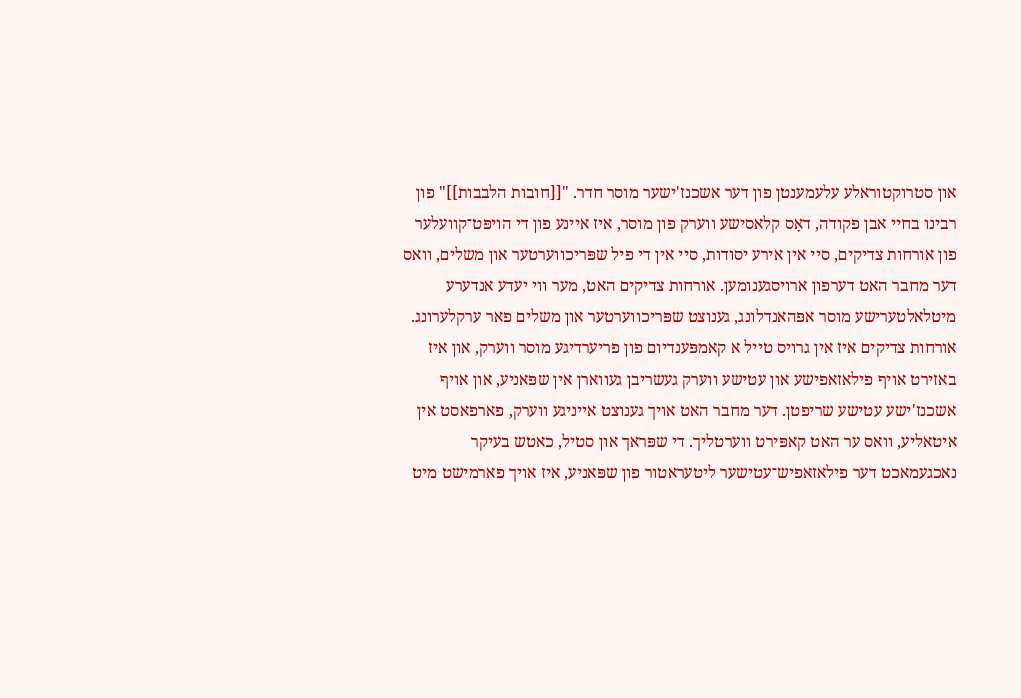און סטרוקטוראלע עלעמענטן פון דער אשכנז'ישער מוסר חדר. "[[חובות הלבבות]]" פון רבינו בחיי אבן פקודה, דאָס קלאסישע ווערק פון מוסר, איז איינע פון די הויפּט־קוועלער פון אורחות צדיקים, סיי אין אירע יסודות, סיי אין די פיל שפּריכווערטער און משלים, וואס דער מחבר האט דערפון ארויסגענומען. אורחות צדיקים האט, מער ווי יעדע אנדערע מיטלאלטערישע מוסר אפּהאנדלונג, גענוצט שפּריכווערטער און משלים פאר ערקלערונג.
אורחות צדיקים איז אין גרויס טייל א קאמפּענדיום פון פריערדיגע מוסר ווערק, און איז באזירט אויף פילאזאפישע און עטישע ווערק געשריבן געווארן אין שפּאניע, און אויף אשכנז'ישע עטישע שריפטן. דער מחבר האט אויך גענוצט אייניגע ווערק, פארפאסט אין איטאליע, וואס ער האט קאפּירט ווערטליך. די שפּראך און סטיל, כאטש בעיקר נאכגעמאכט דער פילאזאפיש־עטישער ליטעראטור פון שפּאניע, איז אויך פארמישט מיט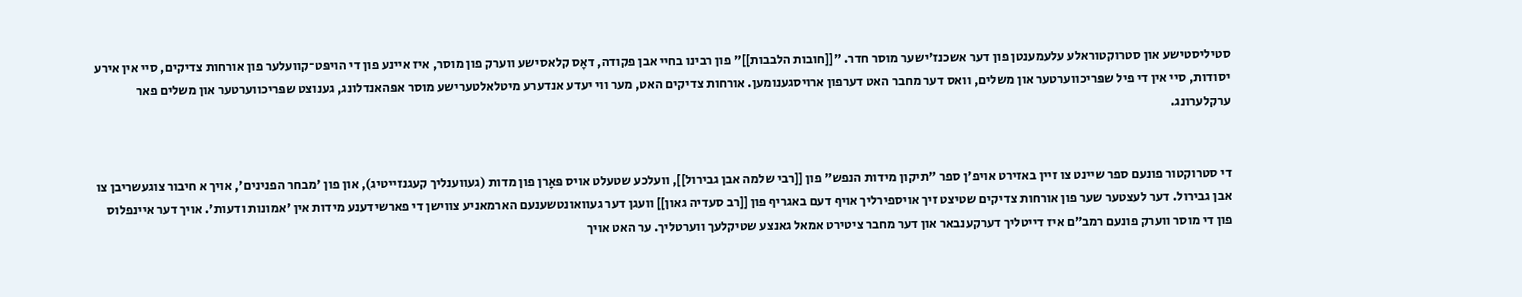סטיליסטישע און סטרוקטוראלע עלעמענטן פון דער אשכנז'ישער מוסר חדר. "[[חובות הלבבות]]" פון רבינו בחיי אבן פקודה, דאָס קלאסישע ווערק פון מוסר, איז איינע פון די הויפּט־קוועלער פון אורחות צדיקים, סיי אין אירע יסודות, סיי אין די פיל שפּריכווערטער און משלים, וואס דער מחבר האט דערפון ארויסגענומען. אורחות צדיקים האט, מער ווי יעדע אנדערע מיטלאלטערישע מוסר אפּהאנדלונג, גענוצט שפּריכווערטער און משלים פאר ערקלערונג.


די סטרוקטור פונעם ספר שיינט צו זיין באזירט אויפ'ן ספר "תיקון מידות הנפש" פון [[רבי שלמה אבן גבירול]], וועלכע שטעלט אויס פּאָרן פון מדות (געווענליך קעגנזייטיג), און פון 'מבחר הפנינים', אויך א חיבור צוגעשריבן צו אבן גבירול. דער לעצטער שער פון אורחות צדיקים שטיצט זיך אויספירליך אויף דעם באגריף פון [[רב סעדיה גאון]] וועגן דער געוואונטשענעם הארמאניע צווישן די פארשידענע מידות אין 'אמונות ודעות'. אויך דער איינפלוס פון די מוסר ווערק פונעם רמב”ם איז דייטליך דערקענבאר און דער מחבר ציטירט אמאל גאנצע שטיקלעך ווערטליך. ער האט אויך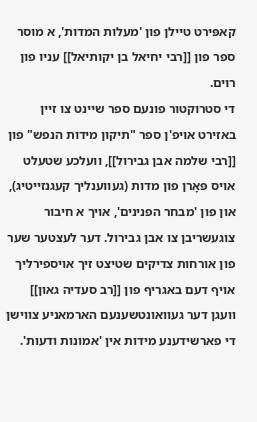קאפּירט טיילן פון 'מעלות המדות', א מוסר ספר פון [[רבי יחיאל בן יקותיאל]] עניו פון רוים.
די סטרוקטור פונעם ספר שיינט צו זיין באזירט אויפ'ן ספר "תיקון מידות הנפש" פון [[רבי שלמה אבן גבירול]], וועלכע שטעלט אויס פּאָרן פון מדות (געווענליך קעגנזייטיג), און פון 'מבחר הפנינים', אויך א חיבור צוגעשריבן צו אבן גבירול. דער לעצטער שער פון אורחות צדיקים שטיצט זיך אויספירליך אויף דעם באגריף פון [[רב סעדיה גאון]] וועגן דער געוואונטשענעם הארמאניע צווישן די פארשידענע מידות אין 'אמונות ודעות'.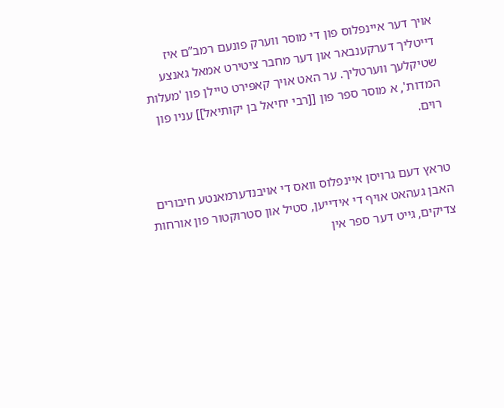אויך דער איינפלוס פון די מוסר ווערק פונעם רמב”ם איז דייטליך דערקענבאר און דער מחבר ציטירט אמאל גאנצע שטיקלעך ווערטליך. ער האט אויך קאפּירט טיילן פון 'מעלות המדות', א מוסר ספר פון [[רבי יחיאל בן יקותיאל]] עניו פון רוים.


טראץ דעם גרויסן איינפלוס וואס די אויבנדערמאנטע חיבורים האבן געהאט אויף די אידייען, סטיל און סטרוקטור פון אורחות צדיקים, גייט דער ספר אין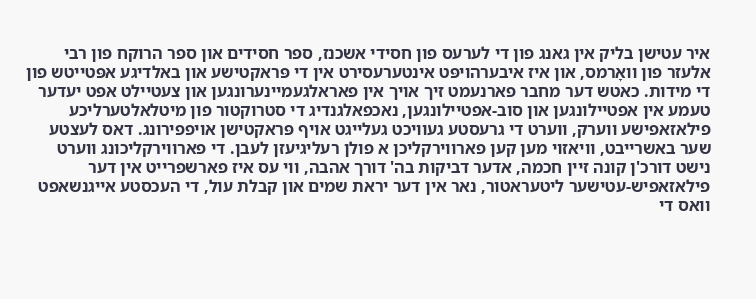איר עטישן בליק אין גאנג פון די לערעס פון חסידי אשכנז, ספר חסידים און ספר הרוקח פון רבי אלעזר פון וואָרמס, און איז איבערהויפּט אינטערעסירט אין די פּראקטישע און באלדיגע אפּטייטש פון די מידות. כאטש דער מחבר פארנעמט זיך אויך אין פאראלגעמיינערונגען און צעטיילט אפט יעדער טעמע אין אפטיילונגען און סוב-אפטיילונגען, נאכפאלגנדיג די סטרוקטור פון מיטלאלטערליכע פילאזאפישע ווערק, ווערט די גרעסטע געוויכט געלייגט אויף פּראקטישן אויפפירונג. דאס לעצטע שער באשרייבט, וויאזוי מען קען פארווירקליכן א פולן רעליגיעזן לעבן. די פארווירקליכונג ווערט נישט דורכ'ן קונה זיין חכמה, אדער דביקות בה' דורך אהבה, ווי עס איז פארשפרייט אין דער פילאזאפיש-עטישער ליטעראטור, נאר אין דער יראת שמים און קבלת עול, די העכסטע אייגנשאפט וואס די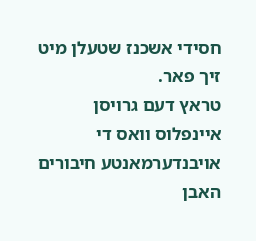חסידי אשכנז שטעלן מיט זיך פאר.
טראץ דעם גרויסן איינפלוס וואס די אויבנדערמאנטע חיבורים האבן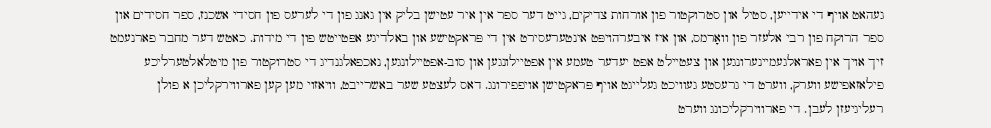געהאט אויף די אידייען, סטיל און סטרוקטור פון אורחות צדיקים, גייט דער ספר אין איר עטישן בליק אין גאנג פון די לערעס פון חסידי אשכנז, ספר חסידים און ספר הרוקח פון רבי אלעזר פון וואָרמס, און איז איבערהויפּט אינטערעסירט אין די פּראקטישע און באלדיגע אפּטייטש פון די מידות. כאטש דער מחבר פארנעמט זיך אויך אין פאראלגעמיינערונגען און צעטיילט אפט יעדער טעמע אין אפטיילונגען און סוב-אפטיילונגען, נאכפאלגנדיג די סטרוקטור פון מיטלאלטערליכע פילאזאפישע ווערק, ווערט די גרעסטע געוויכט געלייגט אויף פּראקטישן אויפפירונג. דאס לעצטע שער באשרייבט, וויאזוי מען קען פארווירקליכן א פולן רעליגיעזן לעבן. די פארווירקליכונג ווערט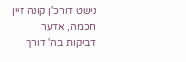נישט דורכ'ן קונה זיין חכמה, אדער דביקות בה' דורך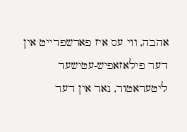אהבה, ווי עס איז פארשפרייט אין דער פילאזאפיש-עטישער ליטעראטור, נאר אין דער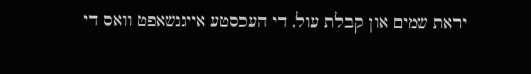יראת שמים און קבלת עול, די העכסטע אייגנשאפט וואס די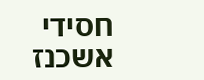חסידי אשכנז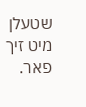שטעלן מיט זיך פאר.